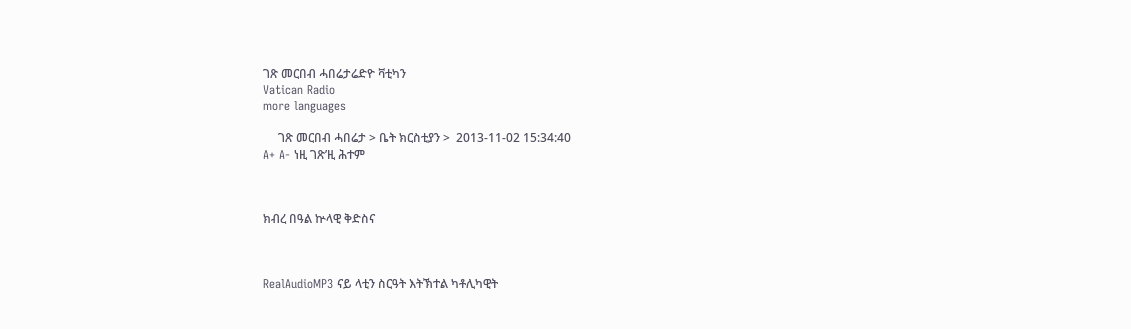ገጽ መርበብ ሓበሬታሬድዮ ቫቲካን
Vatican Radio
more languages

     ገጽ መርበብ ሓበሬታ > ቤት ክርስቲያን >  2013-11-02 15:34:40
A+ A- ነዚ ገጽ’ዚ ሕተም



ክብረ በዓል ኵላዊ ቅድስና



RealAudioMP3 ናይ ላቲን ስርዓት እትኽተል ካቶሊካዊት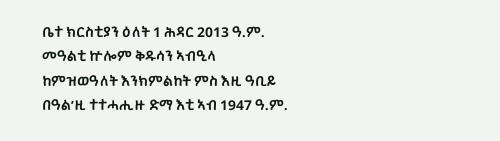ቤተ ክርስቲያን ዕለት 1 ሕዳር 2013 ዓ.ም. መዓልቲ ኵሎም ቅዱሳን ኣብዒላ ከምዝወዓለት እንክምልከት ምስ እዚ ዓቢይ በዓል’ዚ ተተሓሒዙ ድማ እቲ ኣብ 1947 ዓ.ም.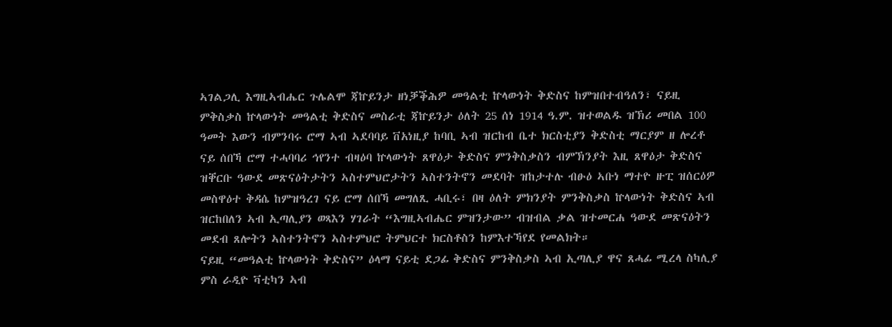ኣገልጋሊ እግዚኣብሔር ጉሌልሞ ጃኵይንታ ዘነቓቕሕዎ መዓልቲ ኵላውነት ቅድስና ከምዝበተብዓለን፣ ናይዚ ምቅስቃስ ኵላውነት መዓልቲ ቅድስና መስራቲ ጃኵይንታ ዕለት 25 ሰነ 1914 ዓ.ም. ዝተወልዱ ዝኽሪ መበል 100 ዓመት እውን ብምንባሩ ሮማ ኣብ ኣደባባይ ቨአነዚያ ከባቢ ኣብ ዝርከብ ቤተ ክርስቲያን ቅድስቲ ማርያም ዘ ሎረቶ ናይ ሰበኻ ሮማ ተሓባባሪ ኅየንተ ብዛዕባ ኵላውነት ጸዋዕታ ቅድስና ምንቅስቃስን ብምኽንያት እዚ ጸዋዕታ ቅድስና ዝቐርቡ ዓውደ መጽናዕትታትን ኣስተምህሮታትን ኣስተንትኖን መደባት ዝከታተሉ ብፁዕ ኣቡነ ማተዮ ዙፒ ዝሰርዕዎ መስዋዕተ ቅዳሴ ከምዝዓረገ ናይ ሮማ ሰበኻ መግለጺ ሓቢሩ፣ በዛ ዕለት ምክንያት ምንቅስቃስ ኵላውነት ቅድስና ኣብ ዝርከበለን ኣብ ኢጣሊያን ወጻእን ሃገራት “እግዚኣብሔር ምዝንታው” ብዝብል ቃል ዝተመርሐ ዓውደ መጽናዕትን መደብ ጸሎትን ኣስተንትኖን ኣስተምህሮ ትምህርተ ክርስቶስን ከምእተኻየደ የመልክት።
ናይዚ “መዓልቲ ኵላውነት ቅድስና” ዕላማ ናይቲ ደጋፊ ቅድስና ምንቅስቃስ ኣብ ኢጣሊያ ዋና ጸሓፊ ሚረላ ስካሊያ ምስ ራዲዮ ቫቲካን ኣብ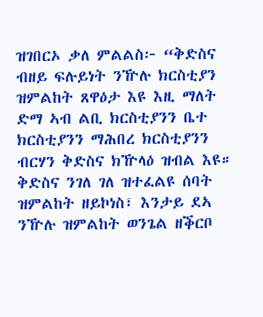ዝገበርኦ ቃለ ምልልስ፦ “ቅድስና ብዘይ ፍሉይነት ንዅሉ ክርስቲያን ዝምልከት ጸዋዕታ እዩ እዚ ማለት ድማ ኣብ ልቢ ክርስቲያንን ቤተ ክርስቲያንን ማሕበረ ክርስቲያንን ብርሃን ቅድስና ክዅላዕ ዝብል እዩ። ቅድስና ንገለ ገለ ዝተፈልዩ ሰባት ዝምልከት ዘይኮነስ፣ እንታይ ደኣ ንዅሉ ዝምልከት ወንጌል ዘቕርቦ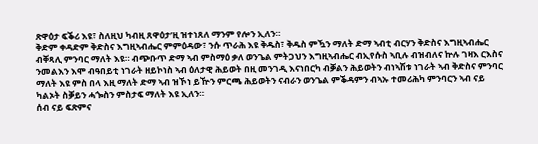ጽዋዕታ ፍቕሪ እዩ፣ ስለዚህ ካብዚ ጸዋዕታ’ዚ ዝተነጸለ ማንም የሎን ኢለን።
ቅድም ቀዳድም ቅድስና እግዚኣብሔር ምምዕዳው፣ ንሱ ጥራሕ እዩ ቅዱስ፣ ቅዱስ ምዃን ማለት ድማ ኣብቲ ብርሃን ቅድስና እግዚኣብሔር ብቐጻሊ ምንባር ማለት እዩ። ብጭቡጥ ድማ ኣብ ምስማዕ ቃለ ወንጌል ምትጋህን እግዚኣብሔር ብኢየሱስ ኣቢሉ ብዝብለና ኵሉ ገዛእ ርእስና ንመልእን እሞ ብዓበይቲ ነገራት ዘይኮነስ ኣብ ዕለታዊ ሕይወት በዚ መንገዲ እናነበርካ ብቓልን ሕይወትን ብነኣሽቱ ነገራት ኣብ ቅድስና ምንባር ማለት እዩ ምስ በላ እዚ ማለት ድማ ኣብ ዝኾነ ይዅን ምርጫ ሕይወትን ናብራን ወንጌል ምቕዳምን ብኣኡ ተመሪሕካ ምንባርን ኣብ ናይ ካልኦት ስቓይን ሓጐስን ምስታፍ ማለት እዩ ኢለን።
ሰብ ናይ ፍጽምና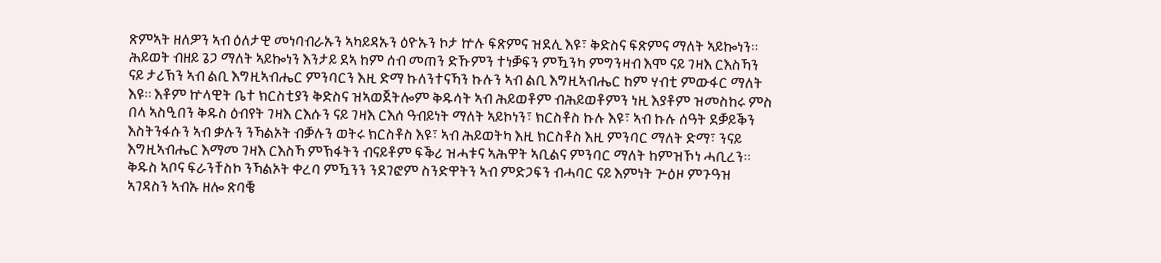ጽምኣት ዘለዎን ኣብ ዕለታዊ መነባብራኡን ኣካይዳኡን ዕዮኡን ኮታ ኵሉ ፍጽምና ዝደሊ እዩ፣ ቅድስና ፍጽምና ማለት ኣይኰነን። ሕይወት ብዘይ ጌጋ ማለት ኣይኰነን እንታይ ደኣ ከም ሰብ መጠን ድኹምን ተነቓፍን ምዃንካ ምግንዛብ እሞ ናይ ገዛእ ርእስኻን ናይ ታሪኽን ኣብ ልቢ እግዚኣብሔር ምንባርን እዚ ድማ ኩለንተናኻን ኩሉን ኣብ ልቢ እግዚኣብሔር ከም ሃብቲ ምውፋር ማለት እዩ። እቶም ኵላዊት ቤተ ክርስቲያን ቅድስና ዝኣወጀትሎም ቅዱሳት ኣብ ሕይወቶም ብሕይወቶምን ነዚ እያቶም ዝመስከሩ ምስ በላ ኣስዒበን ቅዱስ ዕብየት ገዛእ ርእሱን ናይ ገዛእ ርእሰ ዓብይነት ማለት ኣይኮነን፣ ክርስቶስ ኩሉ እዩ፣ ኣብ ኩሉ ሰዓት ደቓይቕን እስትንፋሱን ኣብ ቃሉን ንኻልኦት ብቓሉን ወትሩ ክርስቶስ እዩ፣ ኣብ ሕይወትካ እዚ ክርስቶስ እዚ ምንባር ማለት ድማ፣ ንናይ እግዚኣብሔር እማመ ገዛእ ርእስኻ ምኽፋትን ብናይቶም ፍቕሪ ዝሓቱና ኣሕዋት ኣቢልና ምንባር ማለት ከምዝኾነ ሓቢረን።
ቅዱስ ኣቦና ፍራንቸስኮ ንኻልኦት ቀረባ ምዃንን ንደገፎም ስንድዋትን ኣብ ምድጋፍን ብሓባር ናይ እምነት ጕዕዞ ምጉዓዝ ኣገዳስን ኣብኡ ዘሎ ጽባቔ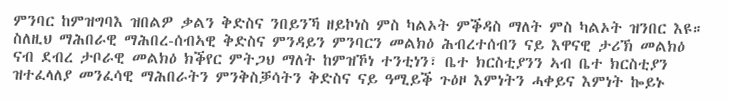ምንባር ከምዝግባእ ዝበልዎ ቃልን ቅድስና ንበይንኻ ዘይኮነስ ምስ ካልኦት ምቕዳስ ማለት ምስ ካልኦት ዝንበር እዩ። ስለዚህ ማሕበራዊ ማሕበረ-ሰብኣዊ ቅድስና ምንዳይን ምንባርን መልክዕ ሕብረተሰብን ናይ እዋናዊ ታሪኽ መልክዕ ናብ ደብረ ታቦራዊ መልክዕ ክቕየር ምትጋህ ማለት ከምዝኾነ ተንቲነን፣ ቤተ ክርስቲያንን ኣብ ቤተ ክርስቲያን ዝተፈላለያ መንፈሳዊ ማሕበራትን ምንቅስቓሳትን ቅድስና ናይ ዓሚይቕ ጉዕዞ እምነትን ሓቀይና እምነት ኰይኑ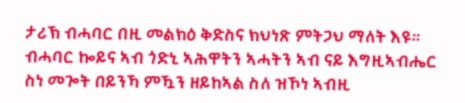ታሪኽ ብሓባር በዚ መልክዕ ቅድስና ክህነጽ ምትጋህ ማለት እዩ። ብሓባር ኰይና ኣብ ጎድኒ ኣሕዋትን ኣሓትን ኣብ ናይ እግዚኣብሔር ስነ መጐት በይንኻ ምዃን ዘይከኣል ስለ ዝኾነ ኣብዚ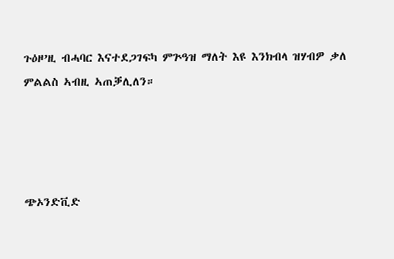ጉዕዞ’ዚ ብሓባር እናተደጋገፍካ ምጕዓዝ ማለት እዩ እንክብላ ዝሃብዎ ቃለ ምልልስ ኣብዚ ኣጠቓሊለን።




ጭኦንድቪድ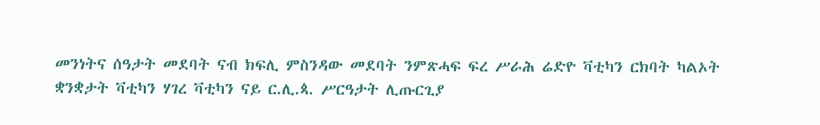መንነትና ሰዓታት መደባት ናብ ክፍሊ ምስንዳው መደባት ንምጽሓፍ ፍረ ሥራሕ ሬድዮ ቫቲካን ርክባት ካልኦት ቋንቋታት ቫቲካን ሃገረ ቫቲካን ናይ ር.ሊ.ጳ. ሥርዓታት ሊጡርጊያ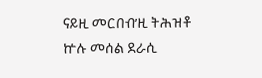ናይዚ መርበብ’ዚ ትሕዝቶ ኵሉ መሰል ደራሲ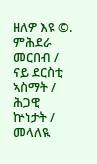ዘለዎ እዩ ©. ምሕደራ መርበብ / ናይ ደርስቲ ኣስማት / ሕጋዊ ኵነታት / መላለዪ